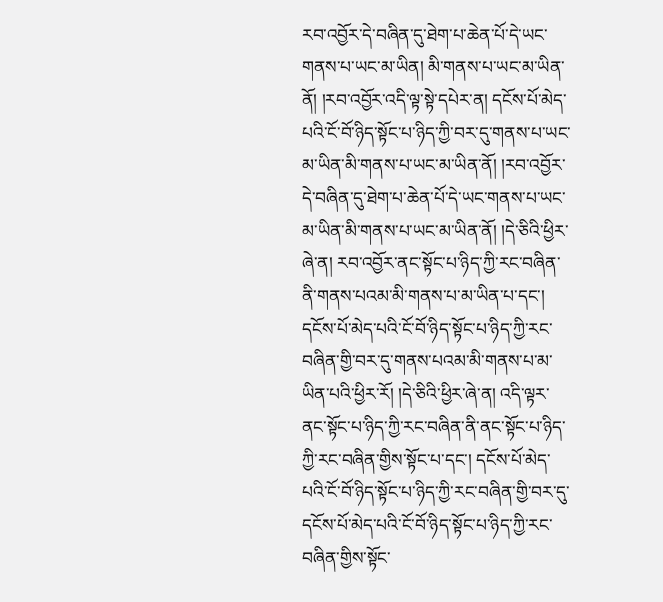རབ་འབྱོར་དེ་བཞིན་དུ་ཐེག་པ་ཆེན་པོ་དེ་ཡང་གནས་པ་ཡང་མ་ཡིན། མི་གནས་པ་ཡང་མ་ཡིན་ནོ། །རབ་འབྱོར་འདི་ལྟ་སྟེ་དཔེར་ན། དངོས་པོ་མེད་པའི་ངོ་བོ་ཉིད་སྟོང་པ་ཉིད་ཀྱི་བར་དུ་གནས་པ་ཡང་མ་ཡིན་མི་གནས་པ་ཡང་མ་ཡིན་ནོ། །རབ་འབྱོར་དེ་བཞིན་དུ་ཐེག་པ་ཆེན་པོ་དེ་ཡང་གནས་པ་ཡང་མ་ཡིན་མི་གནས་པ་ཡང་མ་ཡིན་ནོ། །དེ་ཅིའི་ཕྱིར་ཞེ་ན། རབ་འབྱོར་ནང་སྟོང་པ་ཉིད་ཀྱི་རང་བཞིན་ནི་གནས་པའམ་མི་གནས་པ་མ་ཡིན་པ་དང་། དངོས་པོ་མེད་པའི་ངོ་བོ་ཉིད་སྟོང་པ་ཉིད་ཀྱི་རང་བཞིན་གྱི་བར་དུ་གནས་པའམ་མི་གནས་པ་མ་ཡིན་པའི་ཕྱིར་རོ། །དེ་ཅིའི་ཕྱིར་ཞེ་ན། འདི་ལྟར་ནང་སྟོང་པ་ཉིད་ཀྱི་རང་བཞིན་ནི་ནང་སྟོང་པ་ཉིད་ཀྱི་རང་བཞིན་གྱིས་སྟོང་པ་དང་། དངོས་པོ་མེད་པའི་ངོ་བོ་ཉིད་སྟོང་པ་ཉིད་ཀྱི་རང་བཞིན་གྱི་བར་དུ་དངོས་པོ་མེད་པའི་ངོ་བོ་ཉིད་སྟོང་པ་ཉིད་ཀྱི་རང་བཞིན་གྱིས་སྟོང་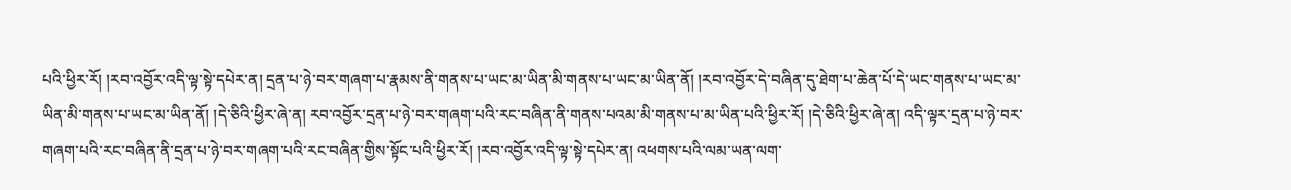པའི་ཕྱིར་རོ། །རབ་འབྱོར་འདི་ལྟ་སྟེ་དཔེར་ན། དྲན་པ་ཉེ་བར་གཞག་པ་རྣམས་ནི་གནས་པ་ཡང་མ་ཡིན་མི་གནས་པ་ཡང་མ་ཡིན་ནོ། །རབ་འབྱོར་དེ་བཞིན་དུ་ཐེག་པ་ཆེན་པོ་དེ་ཡང་གནས་པ་ཡང་མ་ཡིན་མི་གནས་པ་ཡང་མ་ཡིན་ནོ། །དེ་ཅིའི་ཕྱིར་ཞེ་ན། རབ་འབྱོར་དྲན་པ་ཉེ་བར་གཞག་པའི་རང་བཞིན་ནི་གནས་པའམ་མི་གནས་པ་མ་ཡིན་པའི་ཕྱིར་རོ། །དེ་ཅིའི་ཕྱིར་ཞེ་ན། འདི་ལྟར་དྲན་པ་ཉེ་བར་གཞག་པའི་རང་བཞིན་ནི་དྲན་པ་ཉེ་བར་གཞག་པའི་རང་བཞིན་གྱིས་སྟོང་པའི་ཕྱིར་རོ། །རབ་འབྱོར་འདི་ལྟ་སྟེ་དཔེར་ན། འཕགས་པའི་ལམ་ཡན་ལག་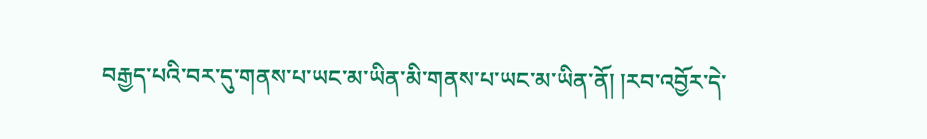བརྒྱད་པའི་བར་དུ་གནས་པ་ཡང་མ་ཡིན་མི་གནས་པ་ཡང་མ་ཡིན་ནོ། །རབ་འབྱོར་དེ་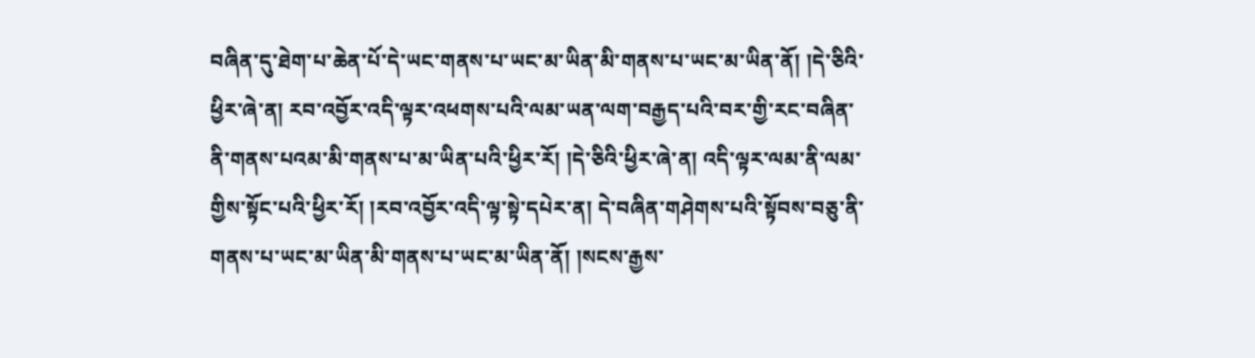བཞིན་དུ་ཐེག་པ་ཆེན་པོ་དེ་ཡང་གནས་པ་ཡང་མ་ཡིན་མི་གནས་པ་ཡང་མ་ཡིན་ནོ། །དེ་ཅིའི་ཕྱིར་ཞེ་ན། རབ་འབྱོར་འདི་ལྟར་འཕགས་པའི་ལམ་ཡན་ལག་བརྒྱད་པའི་བར་གྱི་རང་བཞིན་ནི་གནས་པའམ་མི་གནས་པ་མ་ཡིན་པའི་ཕྱིར་རོ། །དེ་ཅིའི་ཕྱིར་ཞེ་ན། འདི་ལྟར་ལམ་ནི་ལམ་གྱིས་སྟོང་པའི་ཕྱིར་རོ། །རབ་འབྱོར་འདི་ལྟ་སྟེ་དཔེར་ན། དེ་བཞིན་གཤེགས་པའི་སྟོབས་བཅུ་ནི་གནས་པ་ཡང་མ་ཡིན་མི་གནས་པ་ཡང་མ་ཡིན་ནོ། །སངས་རྒྱས་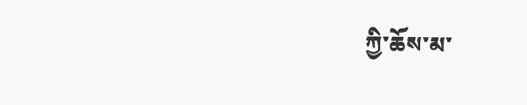ཀྱི་ཆོས་མ་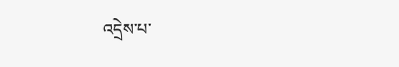འདྲེས་པ་